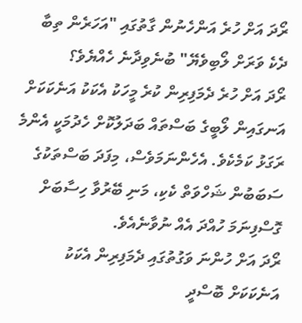ރޯދަ އަށް ހުރެ އަންހެނުން ގާތުގައި "އަހަރެން ތިބާ ދެކެ ވަރަށް ލޯބިވެޔޭ" ބުނެވިދާނެ ހެއްޔެވެ؟
ރޯދަ އަށް ހުރެ ދެމަފިރިން ކުރެ މީހަކު އެކަކު އަނެކަކަށް އަނގައިން ލޯބީގެ ބަސްތައް ބަދަލުކޮށް ހެދުމަކީ އެންމެ ރަގަޅު ކަމެކެވެ. އެހެންނަމަވެސް، މިފަދަ ބަސްތަކުގެ ސަބަބުން ޝަހްވަތް ކެކި، މަނި ބޭރުވާ ހިސާބަށް ގޮސްފިނަމަ ހުއްދަ އެއް ނުވާނެއެވެ.
ރޯދަ އަށް ހުންނަ ވަގުތުގައި ދެމަފިރިން އެކަކު އަނެކަކަށް ބޮސްދީ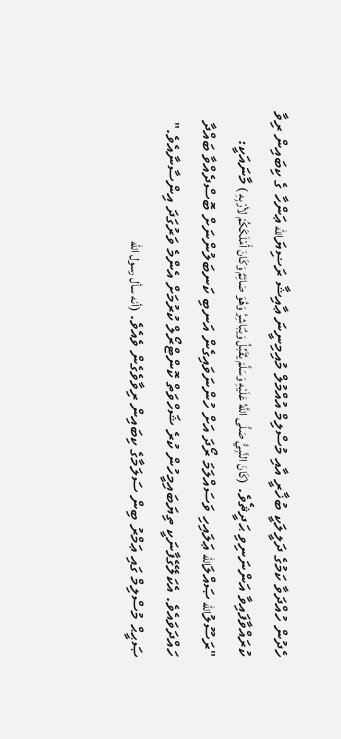ހެދުން ހުއްދަވާ ކަމުގެ ދަލީލަކީ ބުޚާރީ އާއި މުސްލިމް އުއްމުލް މުއިމިނީނަ ޢާއިޝާ ރަޟިޔަالله ޢަންހާ ގެ ކިބައިން ރިވާ ކުރައްވާފައިވާ އަންނަނިވި ޙަދީޘެވެ. (كَانَ النَّبِيُّ صَلَّى اللَّهُ عَلَيْهِ وَسَلَّمَ يُقَبِّلُ وَيُبَاشِرُ وَهُوَ صَائِمٌ وَكَانَ أَمْلَكَكُمْ لأرْبِهِ ) މާނައަކީ: "ރަސޫލުالله ޞައްލަالله ޢަލައިހި ވަސައްލަމަ ރޯދަ އަށް ހުންނަވައިގެން އަނބި ކަނބަލުންނަށް ބޮސްދެއްވާ ބައްދާ ހައްދަވައެވެ. އެކަލޭގެފާނަކީ ތިޔަބައިމީހުން ކުރެ ޝަހްވަތް ކޮންޓްރޯލް ކުރުމަށް އެންމެ ވަރުގަދަ އިންސާނާއެވެ."
ޞަޙީޙް މުސްލިމް ގައި ޢަމްރު ބިން ސަލަމާގެ ކިބައިން ރިވާވެގެން ވެއެވެ. (أنه سأل رسول الله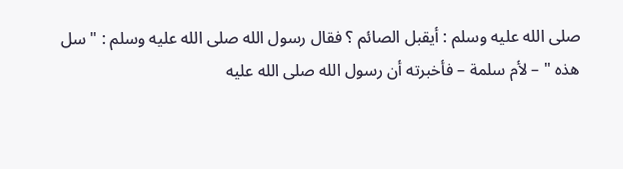صلى الله عليه وسلم : أيقبل الصائم ؟ فقال رسول الله صلى الله عليه وسلم : " سل هذه " – لأم سلمة – فأخبرته أن رسول الله صلى الله عليه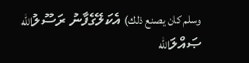وسلم كان يصنع ذلك) އެކަލޭގެފާނު ރަސޫލުالله ޞައްލަالله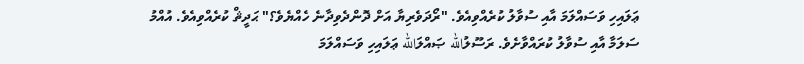ޢަލައިހި ވަސައްލަމަ އާއި ސުވާލު ކުރެއްވިއެވެ. "ރޯދަވެރިޔާ އަށް ދޮންދެވިދާނެ ހެއްޔެވެ؟" ޙަދީޘް ކުރެއްވިއެވެ. އުއްމު ސަލަމާ އާއި ސުވާލު ކުރައްވާށެވެ. ރަސޫލުالله ޞައްލަالله ޢަލައިހި ވަސައްލަމަ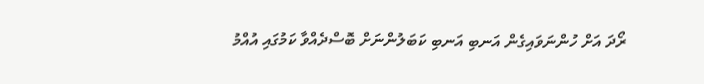ރޯދަ އަށް ހުންނަވައިގެން އަނބި އަނބި ކަބަލުންނަށް ބޮސްދެއްވާ ކަމުގައި އުއްމު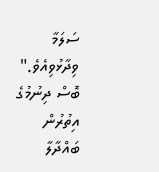ސަލަމާ ވިދާޅުވިއެވެ."
ބޮސް ދިނުމުގެ އިތުރުން ބައްދާލާ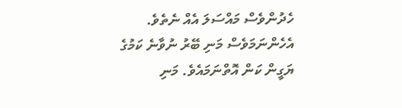ހެދުންވެސް މައްސަލަ އެއް ނެތެވެ. އެހެންނަމަވެސް މަނި ބޭރު ނުވާނެ ކަމުގެ ޔަގީން ކަން އޮތްނަމައެވެ. މަނި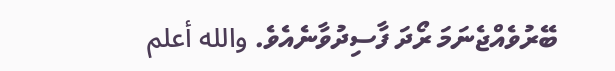ބޭރުވެއްޖެނަމަ ރޯދަ ފާސިދުވާނެއެވެ. والله أعلم